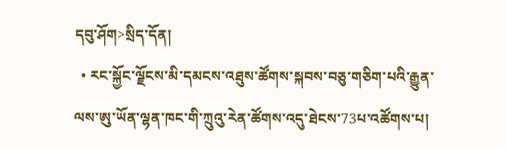དབུ་ཤོག>སྲིད་དོན།
  • རང་སྐྱོང་ལྗོངས་མི་དམངས་འཐུས་ཚོགས་སྐབས་བཅུ་གཅིག་པའི་རྒྱུན་ལས་ཨུ་ཡོན་ལྷན་ཁང་གི་ཀྲུའུ་རེན་ཚོགས་འདུ་ཐེངས་73པ་འཚོགས་པ།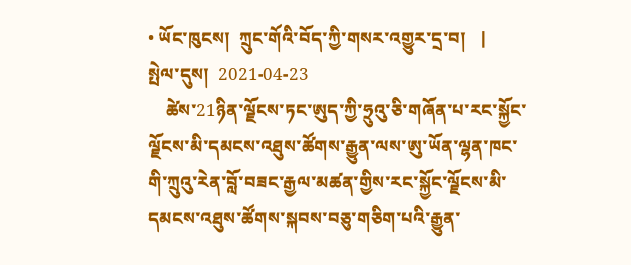• ཡོང་ཁུངས།  ཀྲུང་གོའི་བོད་ཀྱི་གསར་འགྱུར་དྲ་བ།   |     སྤེལ་དུས།  2021-04-23
    ཚེས་21ཉིན་ལྗོངས་ཏང་ཨུད་ཀྱི་ཧྲུའུ་ཅི་གཞོན་པ་རང་སྐྱོང་ལྗོངས་མི་དམངས་འཐུས་ཚོགས་རྒྱུན་ལས་ཨུ་ཡོན་ལྷན་ཁང་གི་ཀྲུའུ་རེན་བློ་བཟང་རྒྱལ་མཚན་གྱིས་རང་སྐྱོང་ལྗོངས་མི་དམངས་འཐུས་ཚོགས་སྐབས་བཅུ་གཅིག་པའི་རྒྱུན་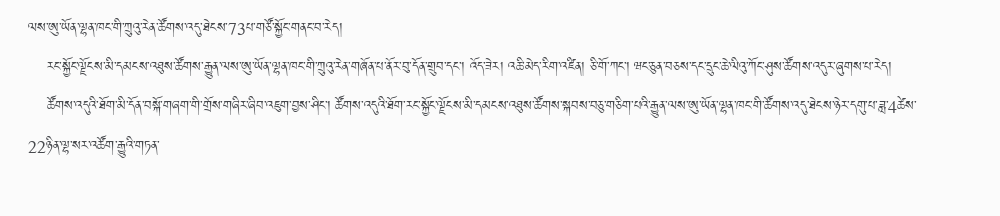ལས་ཨུ་ཡོན་ལྷན་ཁང་གི་ཀྲུའུ་རེན་ཚོགས་འདུ་ཐེངས་73པ་གཙོ་སྐྱོང་གནང་བ་རེད།
    རང་སྐྱོང་ལྗོངས་མི་དམངས་འཐུས་ཚོགས་རྒྱུན་ལས་ཨུ་ཡོན་ལྷན་ཁང་གི་ཀྲུའུ་རེན་གཞོན་པ་ནོར་བུ་དོན་གྲུབ་དང་། འོད་ཟེར། འཆི་མེད་རིག་འཛིན། ཅི་གོ་ཀང་། ཝང་ཅུན་བཅས་དང་དྲུང་ཆེ་ལིའུ་ཀོང་ཤུས་ཚོགས་འདུར་ཞུགས་པ་རེད།
    ཚོགས་འདུའི་ཐོག་མི་དོན་བསྐོ་གཞག་གི་གྲོས་གཞིར་ཞིབ་འཇུག་བྱས་ཤིང་། ཚོགས་འདུའི་ཐོག་རང་སྐྱོང་ལྗོངས་མི་དམངས་འཐུས་ཚོགས་སྐབས་བཅུ་གཅིག་པའི་རྒྱུན་ལས་ཨུ་ཡོན་ལྷན་ཁང་གི་ཚོགས་འདུ་ཐེངས་ཉེར་དགུ་པ་ཟླ་4ཚེས་22ཉིན་ལྷ་སར་འཚོག་རྒྱུའི་གཏན་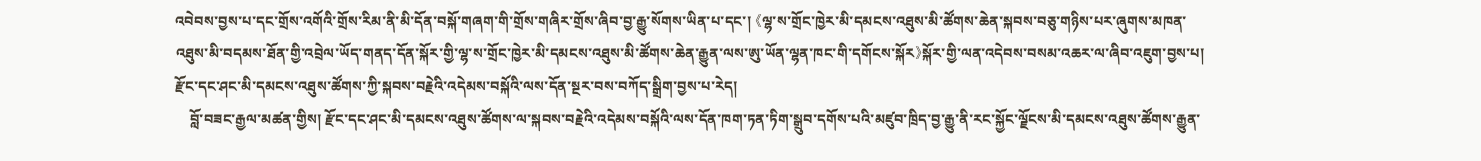འབེབས་བྱས་པ་དང་གྲོས་འགོའི་གྲོས་རིམ་ནི་མི་དོན་བསྐོ་གཞག་གི་གྲོས་གཞིར་གྲོས་ཞིབ་བྱ་རྒྱུ་སོགས་ཡིན་པ་དང་། 《ལྷ་ས་གྲོང་ཁྱེར་མི་དམངས་འཐུས་མི་ཚོགས་ཆེན་སྐབས་བཅུ་གཉིས་པར་ཞུགས་མཁན་འཐུས་མི་བདམས་ཐོན་གྱི་འབྲེལ་ཡོད་གནད་དོན་སྐོར་གྱི་ལྷ་ས་གྲོང་ཁྱེར་མི་དམངས་འཐུས་མི་ཚོགས་ཆེན་རྒྱུན་ལས་ཨུ་ཡོན་ལྷན་ཁང་གི་དགོངས་སྐོར》སྐོར་གྱི་ལན་འདེབས་བསམ་འཆར་ལ་ཞིབ་འཇུག་བྱས་པ། རྫོང་དང་ཤང་མི་དམངས་འཐུས་ཚོགས་ཀྱི་སྐབས་བརྗེའི་འདེམས་བསྐོའི་ལས་དོན་སྔར་བས་བཀོད་སྒྲིག་བྱས་པ་རེད།
    བློ་བཟང་རྒྱལ་མཚན་གྱིས། རྫོང་དང་ཤང་མི་དམངས་འཐུས་ཚོགས་ལ་སྐབས་བརྗེའི་འདེམས་བསྐོའི་ལས་དོན་ཁག་ཏན་ཏིག་སྒྲུབ་དགོས་པའི་མཛུབ་ཁྲིད་བྱ་རྒྱུ་ནི་རང་སྐྱོང་ལྗོངས་མི་དམངས་འཐུས་ཚོགས་རྒྱུན་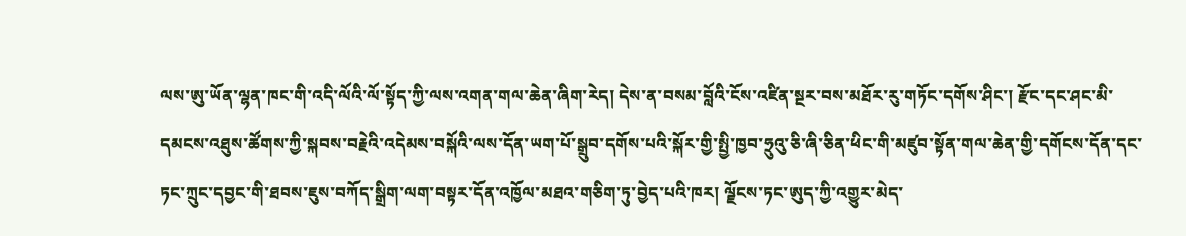ལས་ཨུ་ཡོན་ལྷན་ཁང་གི་འདི་ལོའི་ལོ་སྟོད་ཀྱི་ལས་འགན་གལ་ཆེན་ཞིག་རེད། དེས་ན་བསམ་བློའི་ངོས་འཛིན་སྔར་བས་མཐོར་རུ་གཏོང་དགོས་ཤིང་། རྫོང་དང་ཤང་མི་དམངས་འཐུས་ཚོགས་ཀྱི་སྐབས་བརྗེའི་འདེམས་བསྐོའི་ལས་དོན་ཡག་པོ་སྒྲུབ་དགོས་པའི་སྐོར་གྱི་སྤྱི་ཁྱབ་ཧྲུའུ་ཅི་ཞི་ཅིན་ཕིང་གི་མཛུབ་སྟོན་གལ་ཆེན་གྱི་དགོངས་དོན་དང་ཏང་ཀྲུང་དབྱང་གི་ཐབས་ཇུས་བཀོད་སྒྲིག་ལག་བསྟར་དོན་འཁྱོལ་མཐའ་གཅིག་ཏུ་བྱེད་པའི་ཁར། ལྗོངས་ཏང་ཨུད་ཀྱི་འགྱུར་མེད་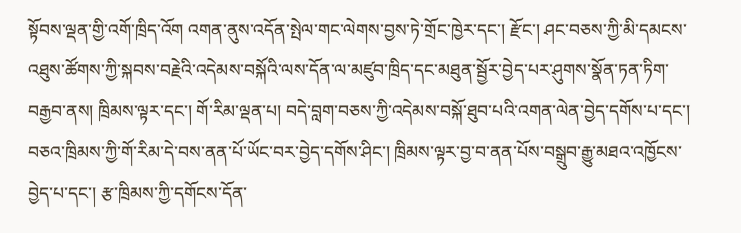སྟོབས་ལྡན་གྱི་འགོ་ཁྲིད་འོག འགན་ནུས་འདོན་སྤེལ་གང་ལེགས་བྱས་ཏེ་གྲོང་ཁྱེར་དང་། རྫོང་། ཤང་བཅས་ཀྱི་མི་དམངས་འཐུས་ཚོགས་ཀྱི་སྐབས་བརྗེའི་འདེམས་བསྐོའི་ལས་དོན་ལ་མཛུབ་ཁྲིད་དང་མཐུན་སྦྱོར་བྱེད་པར་ཤུགས་སྣོན་ཏན་ཏིག་བརྒྱབ་ནས། ཁྲིམས་ལྟར་དང་། གོ་རིམ་ལྡན་པ། བདེ་བླག་བཅས་ཀྱི་འདེམས་བསྐོ་ཐུབ་པའི་འགན་ལེན་བྱེད་དགོས་པ་དང་། བཅའ་ཁྲིམས་ཀྱི་གོ་རིམ་དེ་བས་ནན་པོ་ཡོང་བར་བྱེད་དགོས་ཤིང་། ཁྲིམས་ལྟར་བྱ་བ་ནན་པོས་བསྒྲུབ་རྒྱུ་མཐའ་འཁྱོངས་བྱེད་པ་དང་། རྩ་ཁྲིམས་ཀྱི་དགོངས་དོན་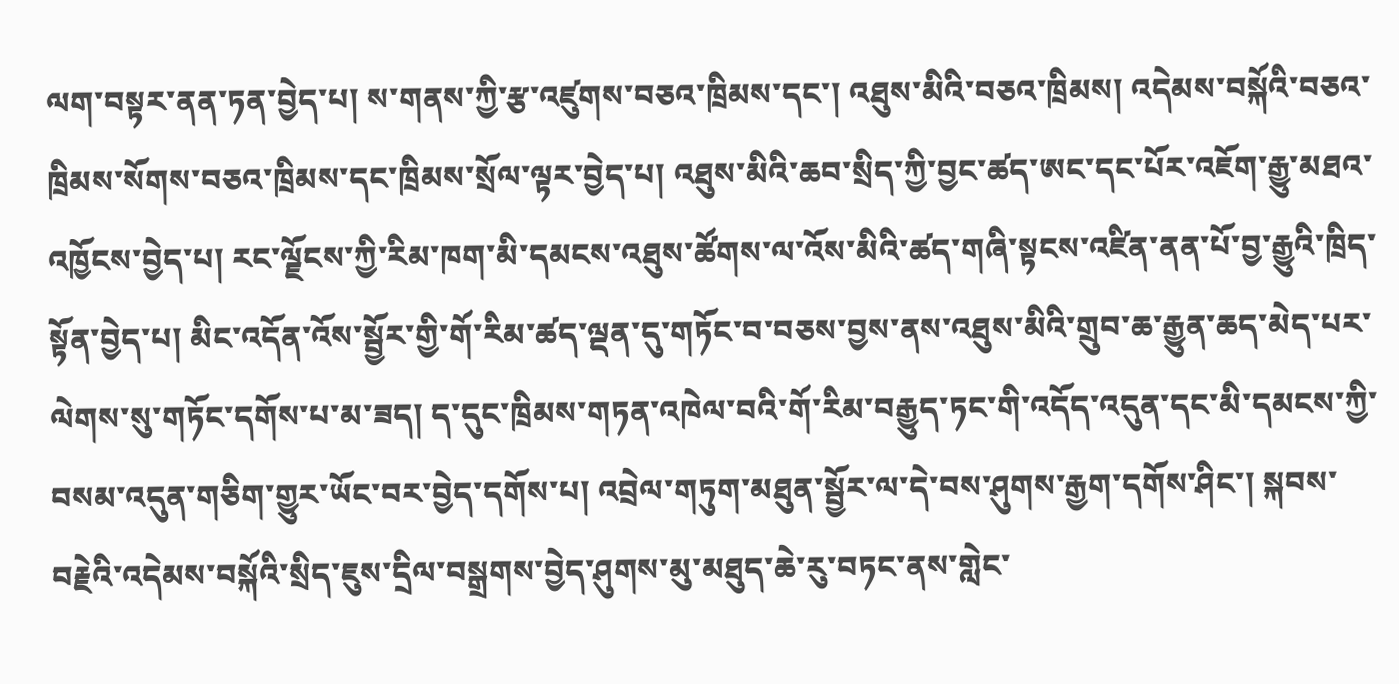ལག་བསྟར་ནན་ཏན་བྱེད་པ། ས་གནས་ཀྱི་རྩ་འཛུགས་བཅའ་ཁྲིམས་དང་། འཐུས་མིའི་བཅའ་ཁྲིམས། འདེམས་བསྐོའི་བཅའ་ཁྲིམས་སོགས་བཅའ་ཁྲིམས་དང་ཁྲིམས་སྲོལ་ལྟར་བྱེད་པ། འཐུས་མིའི་ཆབ་སྲིད་ཀྱི་བྱང་ཚད་ཨང་དང་པོར་འཇོག་རྒྱུ་མཐའ་འཁྱོངས་བྱེད་པ། རང་ལྗོངས་ཀྱི་རིམ་ཁག་མི་དམངས་འཐུས་ཚོགས་ལ་འོས་མིའི་ཚད་གཞི་སྟངས་འཛིན་ནན་པོ་བྱ་རྒྱུའི་ཁྲིད་སྟོན་བྱེད་པ། མིང་འདོན་འོས་སྦྱོར་གྱི་གོ་རིམ་ཚད་ལྡན་དུ་གཏོང་བ་བཅས་བྱས་ནས་འཐུས་མིའི་གྲུབ་ཆ་རྒྱུན་ཆད་མེད་པར་ལེགས་སུ་གཏོང་དགོས་པ་མ་ཟད། ད་དུང་ཁྲིམས་གཏན་འཁེལ་བའི་གོ་རིམ་བརྒྱུད་ཏང་གི་འདོད་འདུན་དང་མི་དམངས་ཀྱི་བསམ་འདུན་གཅིག་གྱུར་ཡོང་བར་བྱེད་དགོས་པ། འབྲེལ་གཏུག་མཐུན་སྦྱོར་ལ་དེ་བས་ཤུགས་རྒྱག་དགོས་ཤིང་། སྐབས་བརྗེའི་འདེམས་བསྐོའི་སྲིད་ཇུས་དྲིལ་བསྒྲགས་བྱེད་ཤུགས་མུ་མཐུད་ཆེ་རུ་བཏང་ནས་གླེང་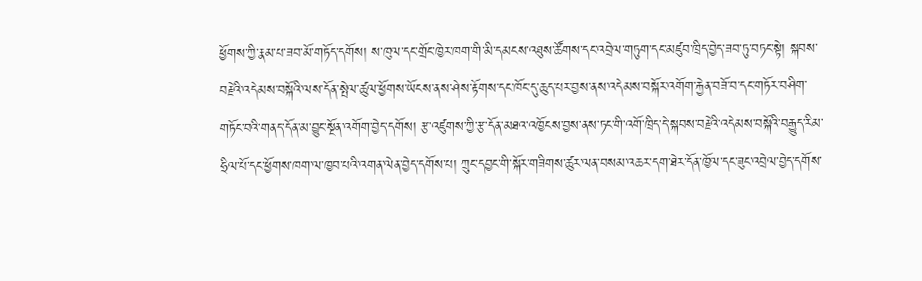ཕྱོགས་ཀྱི་རྣམ་པ་ཟབ་མོ་གཏོད་དགོས། ས་ཁུལ་དང་གྲོང་ཁྱེར་ཁག་གི་མི་དམངས་འཐུས་ཚོགས་དང་འབྲེལ་གཏུག་དང་མཛུབ་ཁྲིད་བྱེད་ཟབ་ཏུ་བཏང་སྟེ། སྐབས་བརྗེའི་འདེམས་བསྐོའི་ལས་དོན་སྤེལ་ཚུལ་ཕྱོགས་ཡོངས་ནས་ཤེས་རྟོགས་དང་ཁོང་དུ་ཆུད་པར་བྱས་ནས་འདེམས་བསྐོར་འགོག་རྐྱེན་བཟོ་བ་དང་གཏོར་བཤིག་གཏོང་བའི་གནད་དོན་མ་བྱུང་སྔོན་འགོག་བྱེད་དགོས། རྩ་འཛུགས་ཀྱི་རྩ་དོན་མཐའ་འཁྱོངས་བྱས་ནས་ཏང་གི་འགོ་ཁྲིད་དེ་སྐབས་བརྗེའི་འདེམས་བསྐོའི་བརྒྱུད་རིམ་ཧྲིལ་པོ་དང་ཕྱོགས་ཁག་ལ་ཁྱབ་པའི་འགན་ལེན་བྱེད་དགོས་པ། ཀྲུང་དབྱང་གི་སྐོར་གཟིགས་ཚུར་ལན་བསམ་འཆར་དག་ཐེར་དོན་ཁྱོལ་དང་ཟུང་འབྲེལ་བྱེད་དགོས་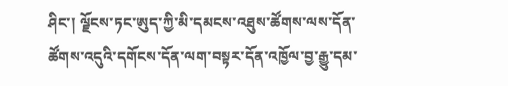ཤིང་། ལྗོངས་ཏང་ཨུད་ཀྱི་མི་དམངས་འཐུས་ཚོགས་ལས་དོན་ཚོགས་འདུའི་དགོངས་དོན་ལག་བསྟར་དོན་འཁྱོལ་བྱ་རྒྱུ་དམ་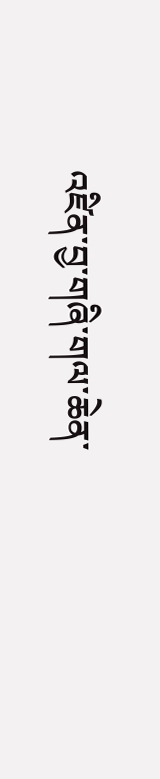འཛིན་བྱ་གཞི་གལ་ཆེན་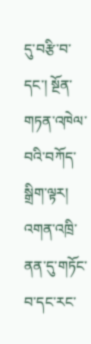དུ་བརྩི་བ་དང་། སྔོན་གཏན་འཁེལ་བའི་བཀོད་སྒྲིག་ལྟར། འགན་འཁྲི་ནན་དུ་གཏོང་བ་དང་རང་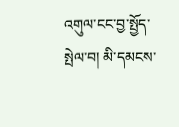འགུལ་ངང་བྱ་སྤྱོད་སྤེལ་བ། མི་དམངས་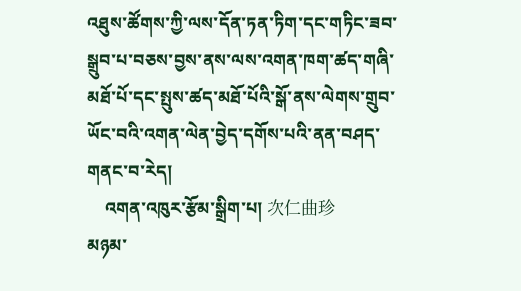འཐུས་ཚོགས་ཀྱི་ལས་དོན་ཏན་ཏིག་དང་གཏིང་ཟབ་སྒྲུབ་པ་བཅས་བྱས་ནས་ལས་འགན་ཁག་ཚད་གཞི་མཐོ་པོ་དང་སྤུས་ཚད་མཐོ་པོའི་སྒོ་ནས་ལེགས་གྲུབ་ཡོང་བའི་འགན་ལེན་བྱེད་དགོས་པའི་ནན་བཤད་གནང་བ་རེད།
    འགན་འཁུར་རྩོམ་སྒྲིག་པ། 次仁曲珍
མཉམ་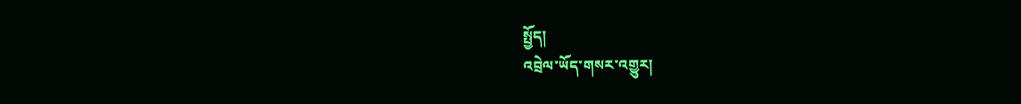སྤྱོད།
འབྲེལ་ཡོད་གསར་འགྱུར།